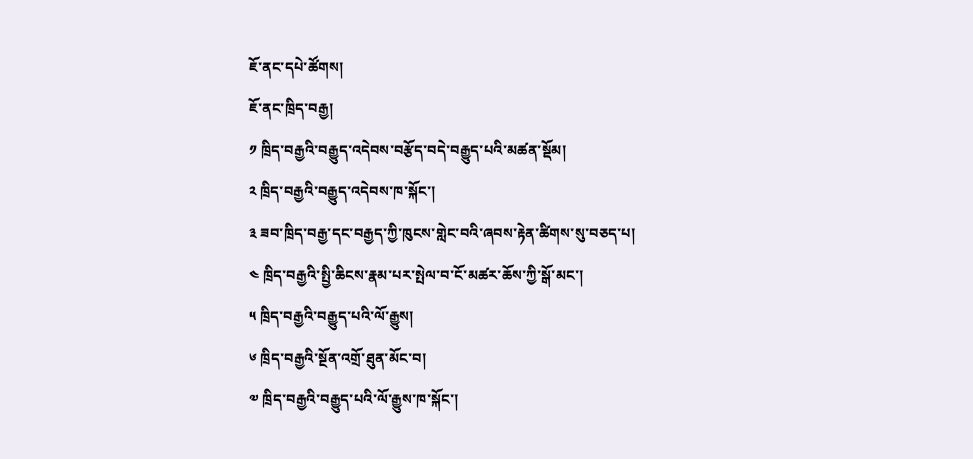ཇོ་ནང་དཔེ་ཚོགས།
ཇོ་ནང་ཁྲིད་བརྒྱ།
༡ ཁྲིད་བརྒྱའི་བརྒྱུད་འདེབས་བརྩོད་བདེ་བརྒྱུད་པའི་མཚན་སྡོམ།
༢ ཁྲིད་བརྒྱའི་བརྒྱུད་འདེབས་ཁ་སྐོང་།
༣ ཟབ་ཁྲིད་བརྒྱ་དང་བརྒྱད་ཀྱི་ཁུངས་གླེང་བའི་ཞབས་རྟེན་ཚིགས་སུ་བཅད་པ།
༤ ཁྲིད་བརྒྱའི་སྤྱི་ཆིངས་རྣམ་པར་སྤེལ་བ་ངོ་མཚར་ཆོས་ཀྱི་སྒོ་མང་།
༥ ཁྲིད་བརྒྱའི་བརྒྱུད་པའི་ལོ་རྒྱུས།
༦ ཁྲིད་བརྒྱའི་སྔོན་འགྲོ་ཐུན་མོང་བ།
༧ ཁྲིད་བརྒྱའི་བརྒྱུད་པའི་ལོ་རྒྱུས་ཁ་སྐོང་།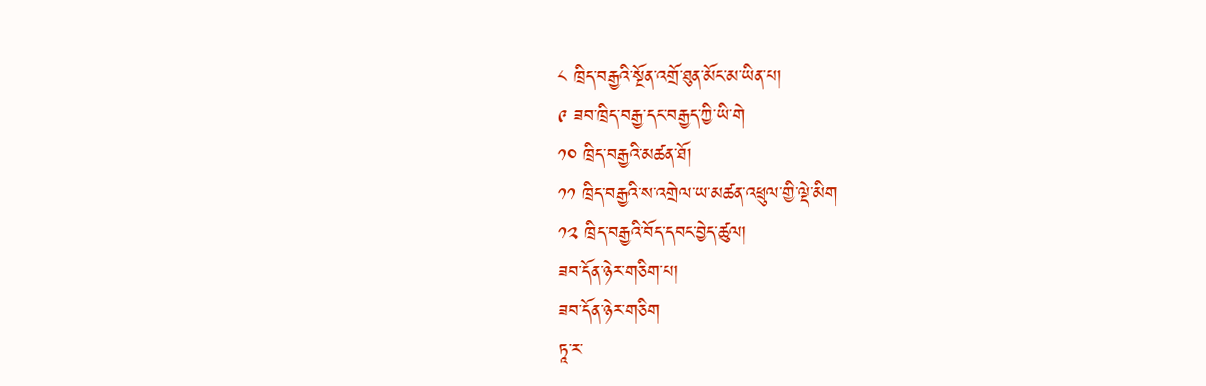༨ ཁྲིད་བརྒྱའི་སྔོན་འགྲོ་ཐུན་མོང་མ་ཡིན་པ།
༩ ཟབ་ཁྲིད་བརྒྱ་དང་བརྒྱད་ཀྱི་ཡི་གེ
༡༠ ཁྲིད་བརྒྱའི་མཚན་ཐོ།
༡༡ ཁྲིད་བརྒྱའི་ས་འགྲེལ་ཡ་མཚན་འཕྲུལ་གྱི་ལྡེ་མིག
༡༢ ཁྲིད་བརྒྱའི་བོད་དབང་བྱེད་ཚུལ།
ཟབ་དོན་ཉེར་གཅིག་པ།
ཟབ་དོན་ཉེར་གཅིག
ཏཱ་ར་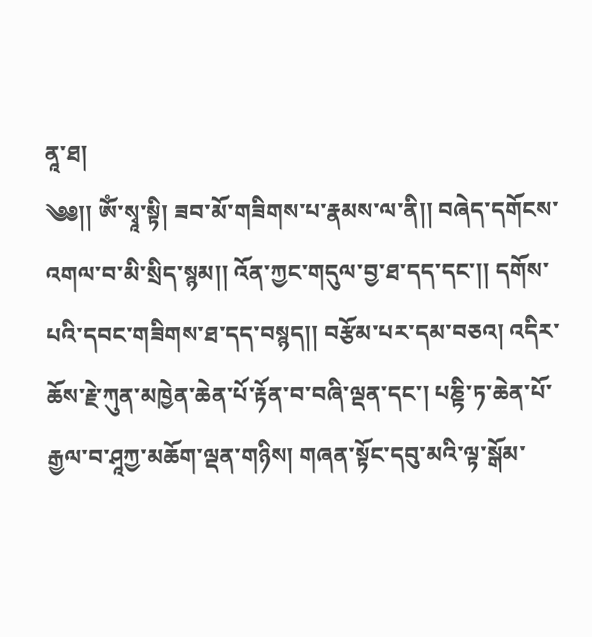ནཱ་ཐ།
༄༅།། ཨོཾ་སྭཱ་སྟི། ཟབ་མོ་གཟིགས་པ་རྣམས་ལ་ནི།། བཞེད་དགོངས་འགལ་བ་མི་སྲིད་སྙམ།། འོན་ཀྱང་གདུལ་བྱ་ཐ་དད་དང་།། དགོས་པའི་དབང་གཟིགས་ཐ་དད་བསྙད།། བརྩོམ་པར་དམ་བཅའ། འདིར་ཆོས་རྗེ་ཀུན་མཁྱེན་ཆེན་པོ་རྟོན་བ་བཞི་ལྡན་དང་། པཎྟི་ཏ་ཆེན་པོ་རྒྱལ་བ་ཤཱཀྱ་མཆོག་ལྡན་གཉིས། གཞན་སྟོང་དབུ་མའི་ལྟ་སྒོམ་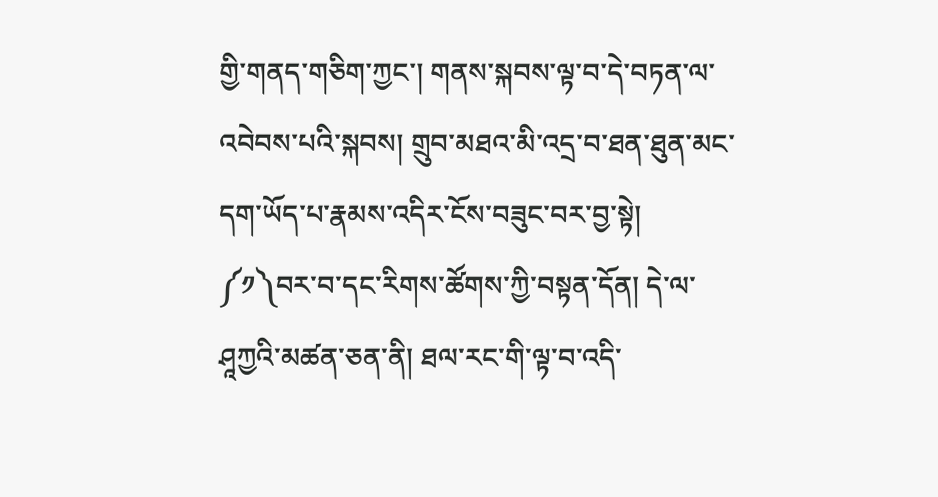གྱི་གནད་གཅིག་ཀྱང་། གནས་སྐབས་ལྟ་བ་དེ་བཏན་ལ་འབེབས་པའི་སྐབས། གྲུབ་མཐའ་མི་འདྲ་བ་ཐན་ཐུན་མང་དག་ཡོད་པ་རྣམས་འདིར་ངོས་བཟུང་བར་བྱ་སྟེ།
༼༡༽བར་བ་དང་རིགས་ཚོགས་ཀྱི་བསྟན་དོན། དེ་ལ་ཤཱཀྱའི་མཚན་ཅན་ནི། ཐལ་རང་གི་ལྟ་བ་འདི་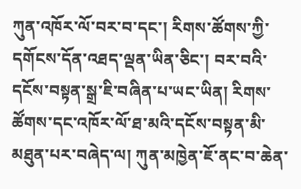ཀུན་འཁོར་ལོ་བར་བ་དང་། རིགས་ཚོགས་ཀྱི་དགོངས་དོན་འཐད་ལྡན་ཡིན་ཅིང་། བར་བའི་དངོས་བསྟན་སྒྲ་ཇི་བཞིན་པ་ཡང་ཡིན། རིགས་ཚོགས་དང་འཁོར་ལོ་ཐ་མའི་དངོས་བསྟན་མི་མཐུན་པར་བཞེད་ལ། ཀུན་མཁྱེན་ཇོ་ནང་བ་ཆེན་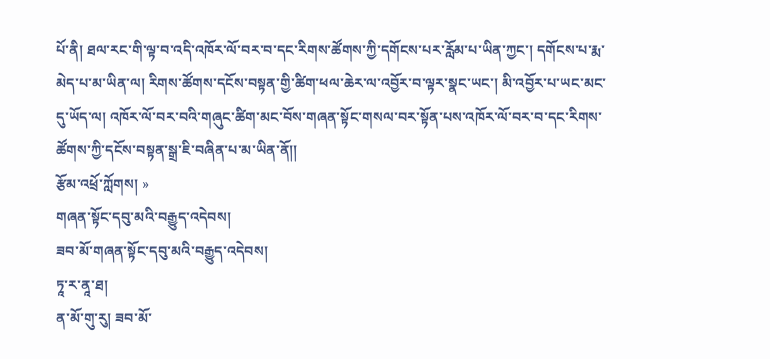པོ་ནི། ཐལ་རང་གི་ལྟ་བ་འདི་འཁོར་ལོ་བར་བ་དང་རིགས་ཚོགས་ཀྱི་དགོངས་པར་རློམ་པ་ཡིན་ཀྱང་། དགོངས་པ་རྨ་མེད་པ་མ་ཡིན་ལ། རིགས་ཚོགས་དངོས་བསྟན་གྱི་ཚིག་ཕལ་ཆེར་ལ་འབྱོར་བ་ལྟར་སྣང་ཡང་། མི་འབྱོར་པ་ཡང་མང་དུ་ཡོད་ལ། འཁོར་ལོ་བར་བའི་གཞུང་ཚིག་མང་བོས་གཞན་སྟོང་གསལ་བར་སྟོན་པས་འཁོར་ལོ་བར་བ་དང་རིགས་ཚོགས་ཀྱི་དངོས་བསྟན་སྒྲ་ཇི་བཞིན་པ་མ་ཡིན་ནོ།།
རྩོམ་འཕྲོ་ཀློགས། »
གཞན་སྟོང་དབུ་མའི་བརྒྱུད་འདེབས།
ཟབ་མོ་གཞན་སྟོང་དབུ་མའི་བརྒྱུད་འདེབས།
ཏཱ་ར་ནཱ་ཐ།
ན་མོ་གུ་རུ། ཟབ་མོ་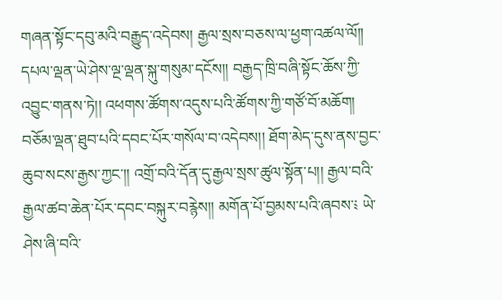གཞན་སྟོང་དབུ་མའི་བརྒྱུད་འདེབས། རྒྱལ་སྲས་བཅས་ལ་ཕྱག་འཚལ་ལོ༎ དཔལ་ལྡན་ཡེ་ཤེས་ལྔ་ལྡན་སྐུ་གསུམ་དངོས།། བརྒྱད་ཁྲི་བཞི་སྟོང་ཆོས་ཀྱི་འབྱུང་གནས་ཏེ།། འཕགས་ཚོགས་འདུས་པའི་ཚོགས་ཀྱི་གཙོ་བོ་མཆོག། བཅོམ་ལྡན་ཐུབ་པའི་དབང་པོར་གསོལ་བ་འདེབས།། ཐོག་མེད་དུས་ནས་བྱང་ཆུབ་སངས་རྒྱས་ཀྱང་།། འགྲོ་བའི་དོན་དུ་རྒྱལ་སྲས་ཚུལ་སྟོན་པ།། རྒྱལ་བའི་རྒྱལ་ཚབ་ཆེན་པོར་དབང་བསྐུར་བརྙེས།། མགོན་པོ་བྱམས་པའི་ཞབས་༴ ཡེ་ཤེས་ཞི་བའི་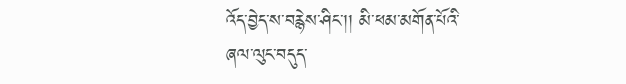འོད་བྱེད་ས་བརྙེས་ཤིང་།། མི་ཕམ་མགོན་པོའི་ཞལ་ལུང་བདུད་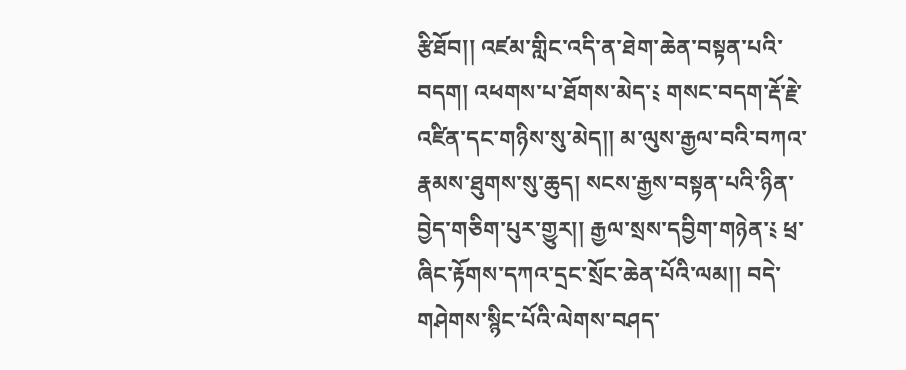རྩིཐོབ།། འཛམ་གླིང་འདི་ན་ཐེག་ཆེན་བསྟན་པའི་བདག། འཕགས་པ་ཐོགས་མེད་༴ གསང་བདག་རྡོ་རྗེ་འཛིན་དང་གཉིས་སུ་མེད།། མ་ལུས་རྒྱལ་བའི་བཀའ་རྣམས་ཐུགས་སུ་ཆུད། སངས་རྒྱས་བསྟན་པའི་ཉིན་བྱེད་གཅིག་པུར་གྱུར།། རྒྱལ་སྲས་དབྱིག་གཉེན་༴ ཕྲ་ཞིང་རྟོགས་དཀའ་དྲང་སྲོང་ཆེན་པོའི་ལམ།། བདེ་གཤེགས་སྙིང་པོའི་ལེགས་བཤད་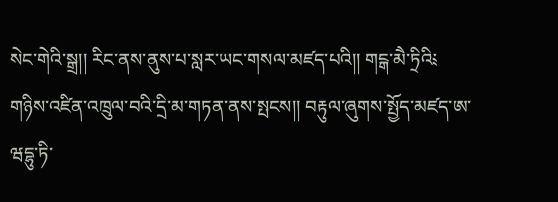སེང་གེའི་སྒྲ།། རིང་ནས་ནུས་པ་སླར་ཡང་གསལ་མཛད་པའི།། གངྒ་མཻ་ཏྲིའི༴ གཉིས་འཛིན་འཁྲུལ་བའི་དྲི་མ་གཏན་ནས་སྤངས།། བརྟུལ་ཞུགས་སྤྱོད་མཛད་ཨ་ཝདྷུ་ཏི་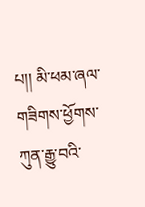པ།། མི་ཕམ་ཞལ་གཟིགས་ཕྱོགས་ཀུན་རྒྱུ་བའི་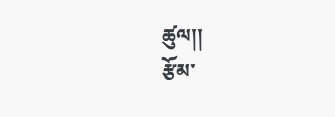ཚུལ།།
རྩོམ་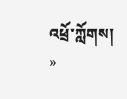འཕྲོ་ཀློགས། »